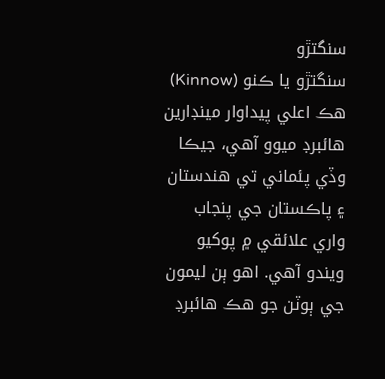سنگتڙو
سنگتڙو يا ڪنو (Kinnow) هڪ اعلي پيداوار مينڊارين هائبرڊ ميوو آهي، جيڪا وڏي پئماني تي هندستان ۽ پاڪستان جي پنجاب واري علائقي ۾ پوکيو ويندو آهي. اهو ٻن ليمون جي ٻوٽن جو هڪ هائبرڊ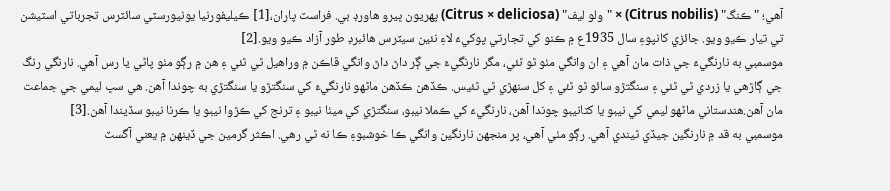آهي؛ "ڪنگ" (Citrus nobilis) × "ولو ليف" (Citrus × deliciosa) پهريون ڀيرو هاورڊ بي. فراسٽ پاران،[1] ڪيليفورنيا يونيورسٽي سائٽرس تجرباتي اسٽيشن تي تيار ڪيو ويو. جائزي کانپوءِ سال 1935ع ۾ ڪنو کي تجارتي پوکيءَ لاءِ نئين سيٽرس هائبرڊ طور آزاد ڪيو ويو.[2]
موسمبي به نارنگيءَ جي ذات مان آهي ۽ ان وانگي مٺو ٿو ٿئي، مگر نارنگيءَ جي ڳر داڻ داڻ وانگي ڦاڪن ۾ وراهيل ٿي ٿئي ۽ هن ۾ رڳو مٺو پاڻي يا رس آهي. نارنگي رنگ جي ڳاڙهي يا زردي ٿي ٿئي ۽ سنگتڙو سائو ٿو ٿئي ۽ کل سنهڙي ٿي ٿئيس. ڪڏهن ڪڏهن ماڻهو نارنگيءَ کي سنگتڙو يا سنگتڙي به چوندا آهن. هي سڀ ليمي جي جماعت مان آهن.هندستاني ماڻهو ليمي کي نيبو يا کٽانيبو چوندا آهن، نارنگيءَ کي ڪملا نيبو، سنگتڙي کي ميٺا نيبو ۽ ترنج کي ڪڙوا نيبو يا ڪرنا نيبو سڏيندا آهن.[3]
موسمبي به قد ۾ نارنگين جيڏي ٿيندي آهي. رڳو مٺي آهي، پر منجهن نارنگين وانگي ڪا خوشبوءِ ڪا نه ٿي رهي. اڪثر گرمين جي ڏينهن ۾ يعني آگسٽ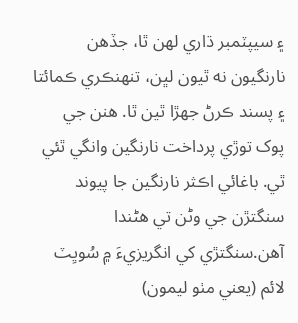۽ سيپٽمبر ڌاري لهن ٿا، جڏهن نارنگيون نه ٿيون لڀن، تنهنڪري ڪمائتا ۽ پسند ڪرڻ جهڙا ٿين ٿا. هنن جي پوک توڙي پرداخت نارنگين وانگي ٿئي ٿي. باغائي اڪثر نارنگين جا پيوند سنگتڙن جي وڻن تي هڻندا آهن.سنگتڙي کي انگريزيءَ ۾ سُويِٽ لائم (يعني مٺو ليمون)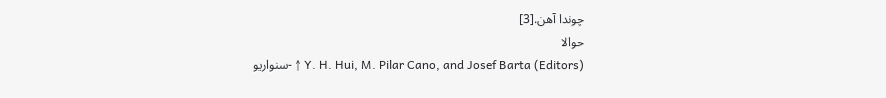چوندا آهن.[3]
حوالا
سنواريو- ↑ Y. H. Hui, M. Pilar Cano, and Josef Barta (Editors)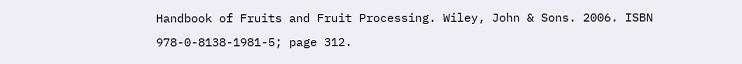Handbook of Fruits and Fruit Processing. Wiley, John & Sons. 2006. ISBN 978-0-8138-1981-5; page 312.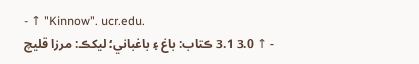- ↑ "Kinnow". ucr.edu.
- ↑ 3.0 3.1 ڪتاب: باغ ۽ باغباني؛ ليکڪ: مرزا قليچ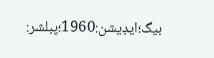بيگ؛ايڊيشن:1960؛پبلشر: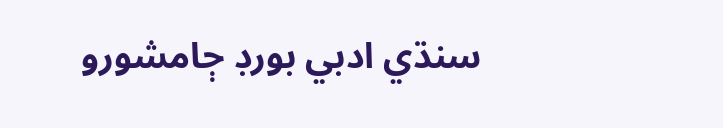سنڌي ادبي بورڊ ڄامشورو